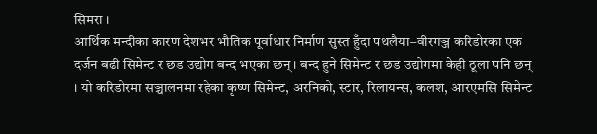सिमरा ।
आर्थिक मन्दीका कारण देशभर भौतिक पूर्वाधार निर्माण सुस्त हुँदा पथलैया–वीरगञ्ज करिडोरका एक दर्जन बढी सिमेन्ट र छड उद्योग बन्द भएका छन् । बन्द हुने सिमेन्ट र छड उद्योगमा केही ठूला पनि छन् । यो करिडोरमा सञ्चालनमा रहेका कृष्ण सिमेन्ट, अरनिको, स्टार, रिलायन्स, कलश, आरएमसि सिमेन्ट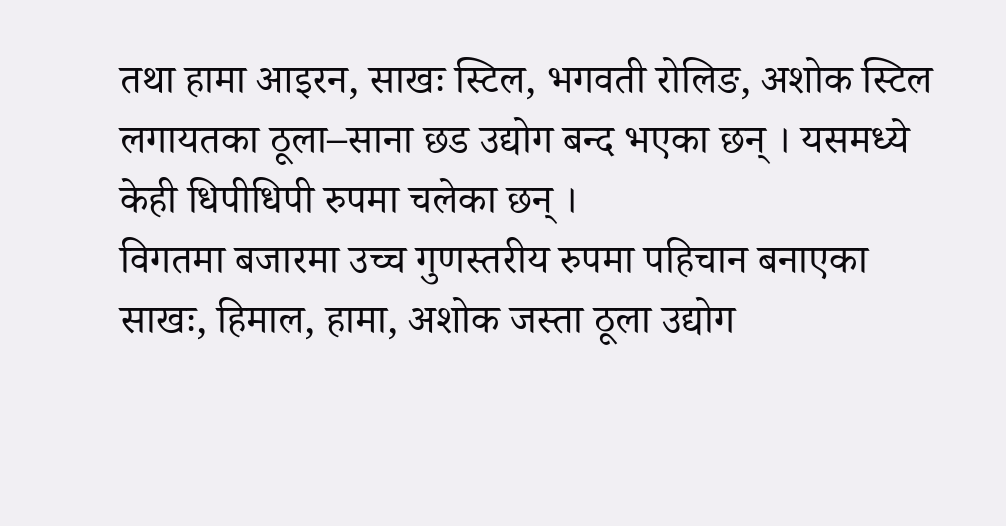तथा हामा आइरन, साखः स्टिल, भगवती रोलिङ, अशोक स्टिल लगायतका ठूला–साना छड उद्योग बन्द भएका छन् । यसमध्ये केही धिपीधिपी रुपमा चलेका छन् ।
विगतमा बजारमा उच्च गुणस्तरीय रुपमा पहिचान बनाएका साखः, हिमाल, हामा, अशोक जस्ता ठूला उद्योग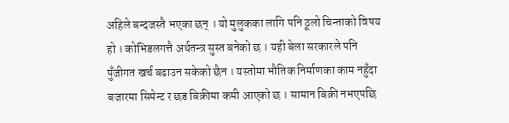अहिले बन्दजस्तै भएका छन् । यो मुलुकका लागि पनि ठूलो चिन्ताको विषय हो । कोभिडलगत्तै अर्थतन्त्र सुस्त बनेको छ । यही बेला सरकारले पनि पुँजीगत खर्च बढाउन सकेको छैन । यस्तोमा भौतिक निर्माणका काम नहुँदा बजारमा सिमेन्ट र छड बिक्रीमा कमी आएको छ । सामान बिक्री नभएपछि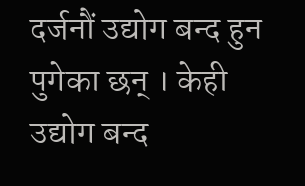दर्जनौं उद्योग बन्द हुन पुगेका छन् । केही उद्योग बन्द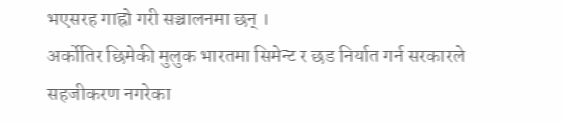भएसरह गाह्रो गरी सञ्चालनमा छन् ।
अर्कोतिर छिमेकी मुलुक भारतमा सिमेन्ट र छड निर्यात गर्न सरकारले सहजीकरण नगरेका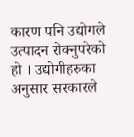कारण पनि उद्योगले उत्पादन रोक्नुपरेको हो । उद्योगीहरुका अनुसार सरकारले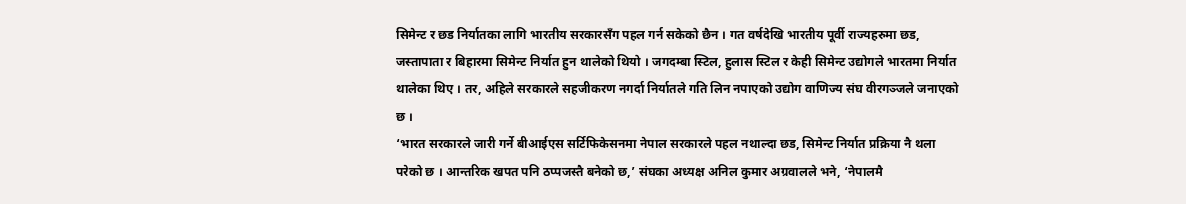सिमेन्ट र छड निर्यातका लागि भारतीय सरकारसँग पहल गर्न सकेको छैन । गत वर्षदेखि भारतीय पूर्वी राज्यहरुमा छड, जस्तापाता र बिहारमा सिमेन्ट निर्यात हुन थालेको थियो । जगदम्बा स्टिल, हुलास स्टिल र केही सिमेन्ट उद्योगले भारतमा निर्यात थालेका थिए । तर, अहिले सरकारले सहजीकरण नगर्दा निर्यातले गति लिन नपाएको उद्योग वाणिज्य संघ वीरगञ्जले जनाएको छ ।
‘भारत सरकारले जारी गर्ने बीआईएस सर्टिफिकेसनमा नेपाल सरकारले पहल नथाल्दा छड, सिमेन्ट निर्यात प्रक्रिया नै थला परेको छ । आन्तरिक खपत पनि ठप्पजस्तै बनेको छ,’ संघका अध्यक्ष अनिल कुमार अग्रवालले भने, ‘नेपालमै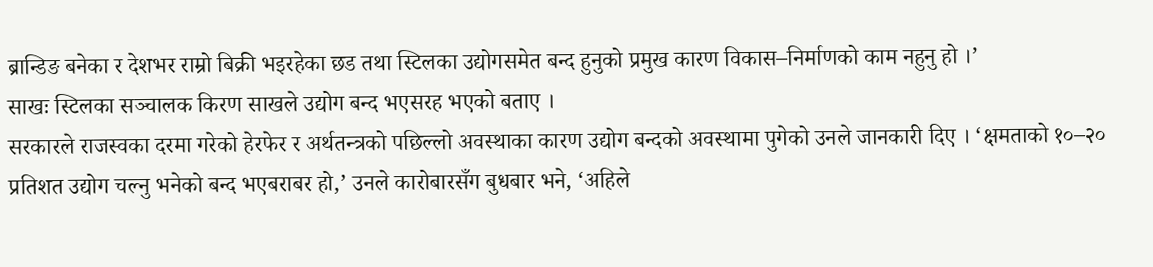ब्रान्डिङ बनेका र देशभर राम्रो बिक्री भइरहेका छड तथा स्टिलका उद्योगसमेत बन्द हुनुको प्रमुख कारण विकास–निर्माणको काम नहुनु हो ।’
साखः स्टिलका सञ्चालक किरण साखले उद्योग बन्द भएसरह भएको बताए ।
सरकारले राजस्वका दरमा गरेको हेरफेर र अर्थतन्त्रको पछिल्लो अवस्थाका कारण उद्योग बन्दको अवस्थामा पुगेको उनले जानकारी दिए । ‘क्षमताको १०–२० प्रतिशत उद्योग चल्नु भनेको बन्द भएबराबर हो,’ उनले कारोबारसँग बुधबार भने, ‘अहिले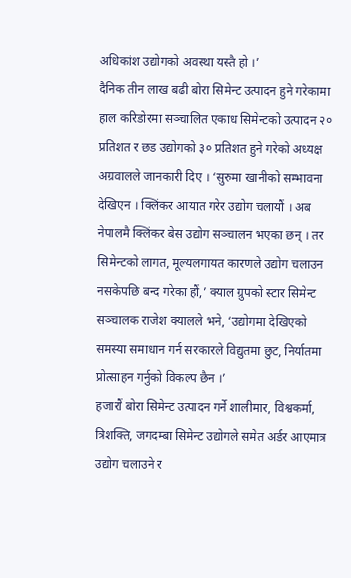अधिकांश उद्योगको अवस्था यस्तै हो ।’
दैनिक तीन लाख बढी बोरा सिमेन्ट उत्पादन हुने गरेकामा हाल करिडोरमा सञ्चालित एकाध सिमेन्टको उत्पादन २० प्रतिशत र छड उद्योगको ३० प्रतिशत हुने गरेको अध्यक्ष अग्रवालले जानकारी दिए । ‘सुरुमा खानीको सम्भावना देखिएन । क्लिंकर आयात गरेर उद्योग चलायौं । अब नेपालमै क्लिंकर बेस उद्योग सञ्चालन भएका छन् । तर सिमेन्टको लागत, मूल्यलगायत कारणले उद्योग चलाउन नसकेपछि बन्द गरेका हौं,’ क्याल ग्रुपको स्टार सिमेन्ट सञ्चालक राजेश क्यालले भने, ‘उद्योगमा देखिएको समस्या समाधान गर्न सरकारले विद्युतमा छुट, निर्यातमा प्रोत्साहन गर्नुको विकल्प छैन ।’
हजारौं बोरा सिमेन्ट उत्पादन गर्ने शालीमार, विश्वकर्मा, त्रिशक्ति, जगदम्बा सिमेन्ट उद्योगले समेत अर्डर आएमात्र उद्योग चलाउने र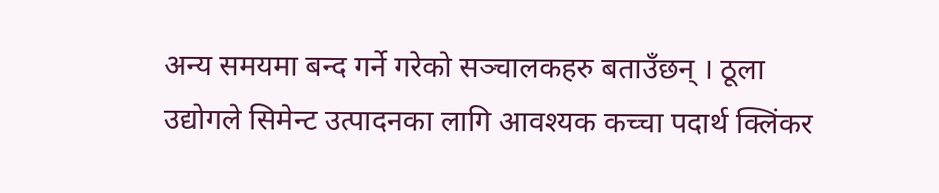अन्य समयमा बन्द गर्ने गरेको सञ्चालकहरु बताउँछन् । ठूला उद्योगले सिमेन्ट उत्पादनका लागि आवश्यक कच्चा पदार्थ क्लिंकर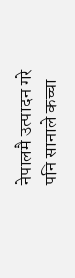नेपालमै उत्पादन गरे पनि सानाले कच्चा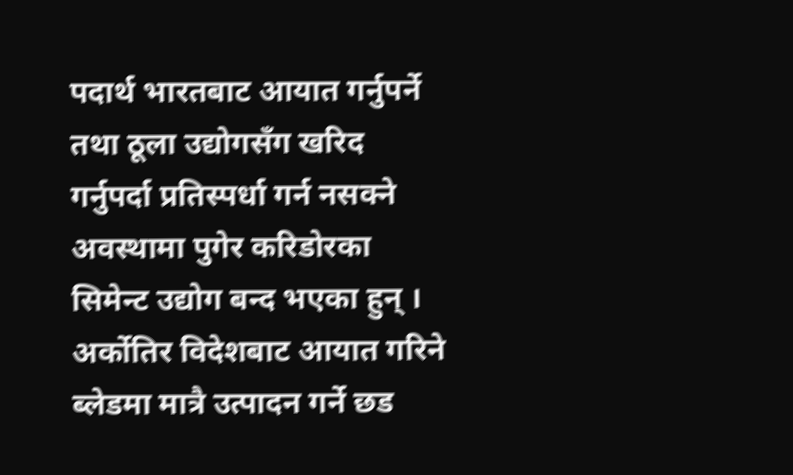पदार्थ भारतबाट आयात गर्नुपर्ने तथा ठूला उद्योगसँग खरिद गर्नुपर्दा प्रतिस्पर्धा गर्न नसक्ने अवस्थामा पुगेर करिडोरका सिमेन्ट उद्योग बन्द भएका हुन् ।
अर्कोतिर विदेशबाट आयात गरिने ब्लेडमा मात्रै उत्पादन गर्ने छड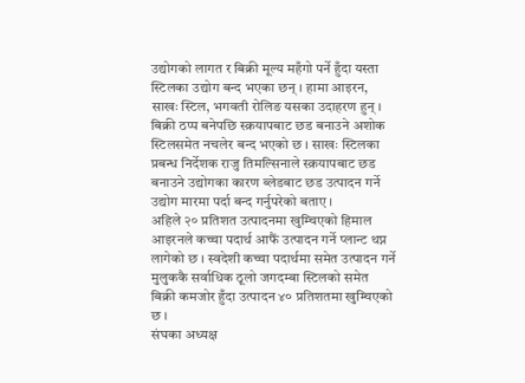उद्योगको लागत र बिक्री मूल्य महँगो पर्ने हुँदा यस्ता स्टिलका उद्योग बन्द भएका छन् । हामा आइरन, साखः स्टिल, भगवती रोलिङ यसका उदाहरण हुन् । बिक्री ठप्प बनेपछि स्क्रयापबाट छड बनाउने अशोक स्टिलसमेत नचलेर बन्द भएको छ । साखः स्टिलका प्रबन्ध निर्देशक राजु तिमल्सिनाले स्क्रयापबाट छड बनाउने उद्योगका कारण ब्लेडबाट छड उत्पादन गर्ने उद्योग मारमा पर्दा बन्द गर्नुपरेको बताए ।
अहिले २० प्रतिशत उत्पादनमा खुम्चिएको हिमाल आइरनले कच्चा पदार्थ आफैं उत्पादन गर्ने प्लान्ट थप्न लागेको छ । स्वदेशी कच्चा पदार्थमा समेत उत्पादन गर्ने मुलुककै सर्वाधिक ठूलो जगदम्बा स्टिलको समेत बिक्री कमजोर हुँदा उत्पादन ४० प्रतिशतमा खुम्चिएको छ ।
संघका अध्यक्ष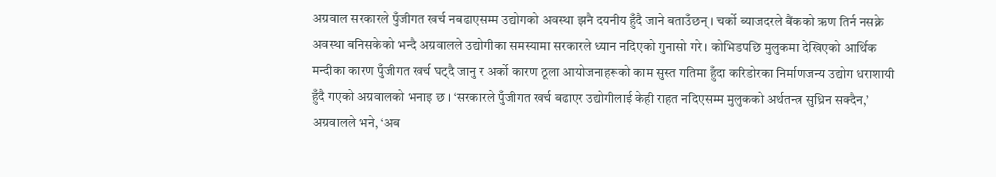अग्रवाल सरकारले पुँजीगत खर्च नबढाएसम्म उद्योगको अवस्था झनै दयनीय हुँदै जाने बताउँछन् । चर्को ब्याजदरले बैंकको ऋण तिर्न नसक्ने अवस्था बनिसकेको भन्दै अग्रवालले उद्योगीका समस्यामा सरकारले ध्यान नदिएको गुनासो गरे । कोभिडपछि मुलुकमा देखिएको आर्थिक मन्दीका कारण पुँजीगत खर्च घट्दै जानु र अर्को कारण ठूला आयोजनाहरूको काम सुस्त गतिमा हुँदा करिडोरका निर्माणजन्य उद्योग धराशायी हुँदै गएको अग्रवालको भनाइ छ । ‘सरकारले पुँजीगत खर्च बढाएर उद्योगीलाई केही राहत नदिएसम्म मुलुकको अर्थतन्त्र सुध्रिन सक्दैन,’ अग्रवालले भने, ‘अब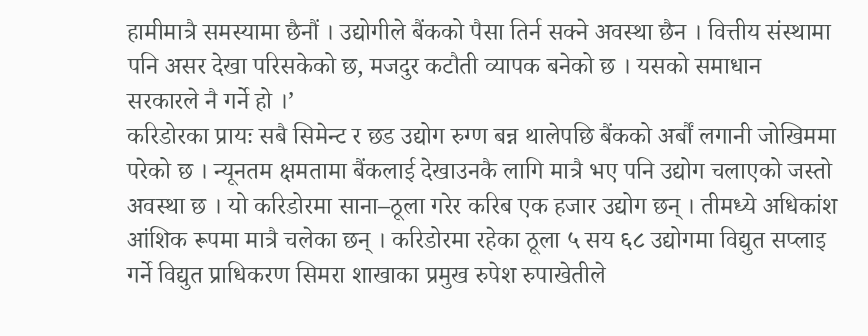हामीमात्रै समस्यामा छैनौं । उद्योगीले बैंकको पैसा तिर्न सक्ने अवस्था छैन । वित्तीय संस्थामा पनि असर देखा परिसकेको छ, मजदुर कटौती व्यापक बनेको छ । यसको समाधान सरकारले नै गर्ने हो ।’
करिडोरका प्रायः सबै सिमेन्ट र छड उद्योग रुग्ण बन्न थालेपछि बैंकको अर्बौं लगानी जोखिममा परेको छ । न्यूनतम क्षमतामा बैंकलाई देखाउनकै लागि मात्रै भए पनि उद्योग चलाएको जस्तो अवस्था छ । यो करिडोरमा साना–ठूला गरेर करिब एक हजार उद्योग छन् । तीमध्ये अधिकांश आंशिक रूपमा मात्रै चलेका छन् । करिडोरमा रहेका ठूला ५ सय ६८ उद्योगमा विद्युत सप्लाइ गर्ने विद्युत प्राधिकरण सिमरा शाखाका प्रमुख रुपेश रुपाखेतीले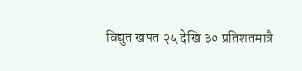विद्युत खपत २५ देखि ३० प्रतिशतमात्रै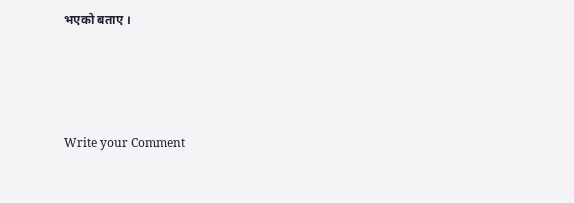भएको बताए ।





Write your Comment